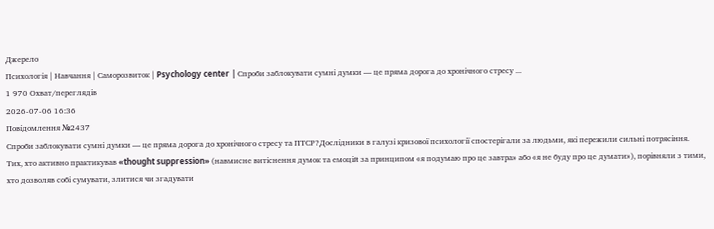Джерело
Психологія | Навчання | Саморозвиток | Psychology center | Спроби заблокувати сумні думки — це пряма дорога до хронічного стресу ...
1 970 Охват/переглядів
2026-07-06 16:36
Повідомлення №2437
Спроби заблокувати сумні думки — це пряма дорога до хронічного стресу та ПТСР?Дослідники в галузі кризової психології спостерігали за людьми, які пережили сильні потрясіння. Тих, хто активно практикував «thought suppression» (навмисне витіснення думок та емоцій за принципом «я подумаю про це завтра» або «я не буду про це думати»), порівняли з тими, хто дозволяв собі сумувати, злитися чи згадувати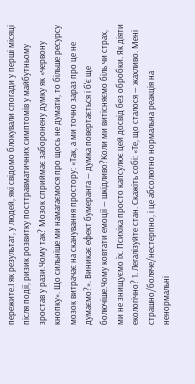пережите.І як результат, у людей, які свідомо блокували спогади у перші місяці після події, ризик розвитку посттравматичних симптомів у майбутньому зростав у рази.Чому так? Мозок сприймає заборонену думку як «червону кнопку». Що сильніше ми намагаємося про щось не думати, то більше ресурсу мозок витрачає на сканування простору: «Так, а ми точно зараз про це не думаємо?». Виникає ефект бумеранга — думка повертається і б'є ще болючіше.Чому ковтати емоції — шкідливо?Коли ми витісняємо біль чи страх, ми не знищуємо їх. Психіка просто капсулює цей досвід без обробки. Як діяти екологічно? 1. Легалізуйте стан. Скажіть собі: «Те, що сталося — жахливо. Мені страшно/боляче/нестерпно, і це абсолютно нормальна реакція на ненормальні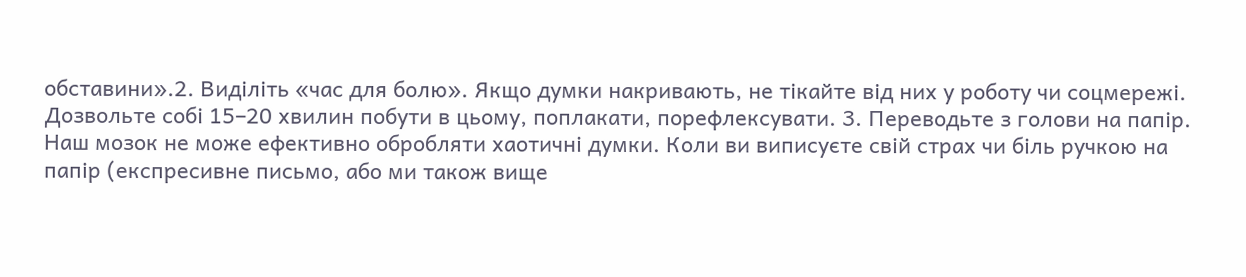обставини».2. Виділіть «час для болю». Якщо думки накривають, не тікайте від них у роботу чи соцмережі. Дозвольте собі 15–20 хвилин побути в цьому, поплакати, порефлексувати. 3. Переводьте з голови на папір. Наш мозок не може ефективно обробляти хаотичні думки. Коли ви виписуєте свій страх чи біль ручкою на папір (експресивне письмо, або ми також вище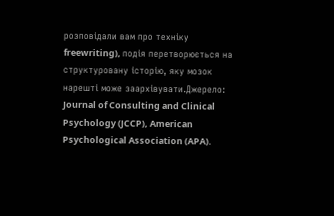розповідали вам про техніку freewriting), подія перетворюється на структуровану історію, яку мозок нарешті може заархівувати.Джерело: Journal of Consulting and Clinical Psychology (JCCP), American Psychological Association (APA).